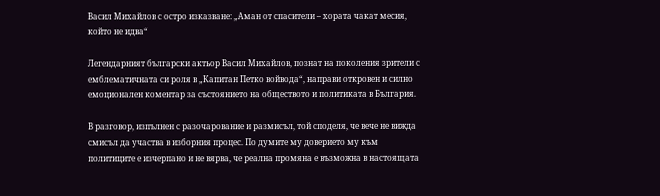Васил Михайлов с остро изказване: „Аман от спасители – хората чакат месия, който не идва“

Легендарният български актьор Васил Михайлов, познат на поколения зрители с емблематичната си роля в „Капитан Петко войвода“, направи откровен и силно емоционален коментар за състоянието на обществото и политиката в България.

В разговор, изпълнен с разочарование и размисъл, той споделя, че вече не вижда смисъл да участва в изборния процес. По думите му доверието му към политиците е изчерпано и не вярва, че реална промяна е възможна в настоящата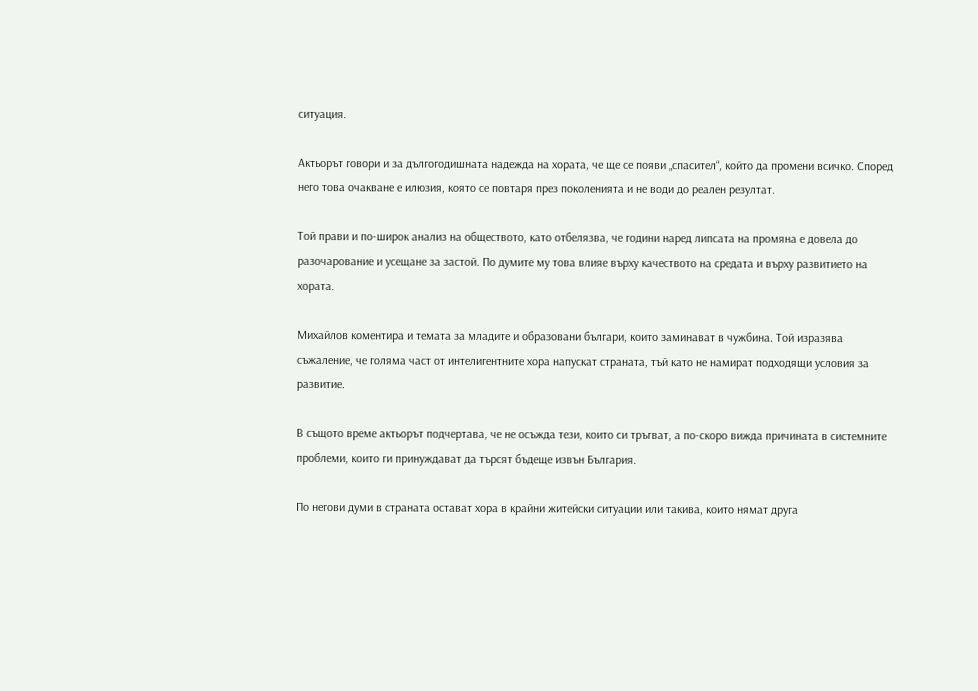ситуация.

Актьорът говори и за дългогодишната надежда на хората, че ще се появи „спасител“, който да промени всичко. Според него това очакване е илюзия, която се повтаря през поколенията и не води до реален резултат.

Той прави и по-широк анализ на обществото, като отбелязва, че години наред липсата на промяна е довела до разочарование и усещане за застой. По думите му това влияе върху качеството на средата и върху развитието на хората.

Михайлов коментира и темата за младите и образовани българи, които заминават в чужбина. Той изразява съжаление, че голяма част от интелигентните хора напускат страната, тъй като не намират подходящи условия за развитие.

В същото време актьорът подчертава, че не осъжда тези, които си тръгват, а по-скоро вижда причината в системните проблеми, които ги принуждават да търсят бъдеще извън България.

По негови думи в страната остават хора в крайни житейски ситуации или такива, които нямат друга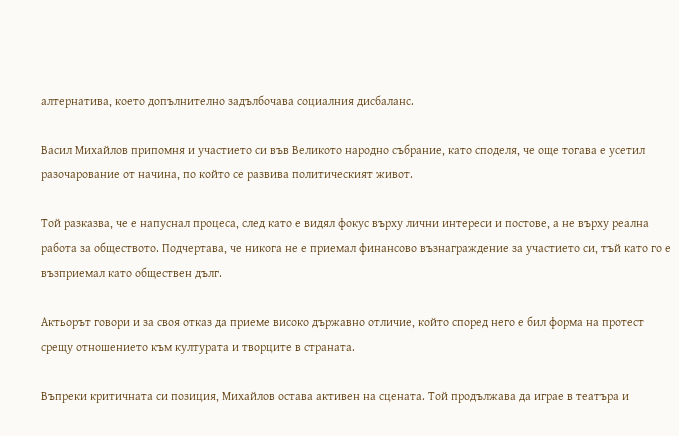алтернатива, което допълнително задълбочава социалния дисбаланс.

Васил Михайлов припомня и участието си във Великото народно събрание, като споделя, че още тогава е усетил разочарование от начина, по който се развива политическият живот.

Той разказва, че е напуснал процеса, след като е видял фокус върху лични интереси и постове, а не върху реална работа за обществото. Подчертава, че никога не е приемал финансово възнаграждение за участието си, тъй като го е възприемал като обществен дълг.

Актьорът говори и за своя отказ да приеме високо държавно отличие, който според него е бил форма на протест срещу отношението към културата и творците в страната.

Въпреки критичната си позиция, Михайлов остава активен на сцената. Той продължава да играе в театъра и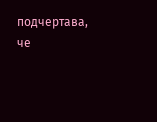подчертава, че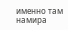именно там намира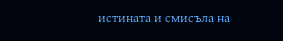истината и смисъла на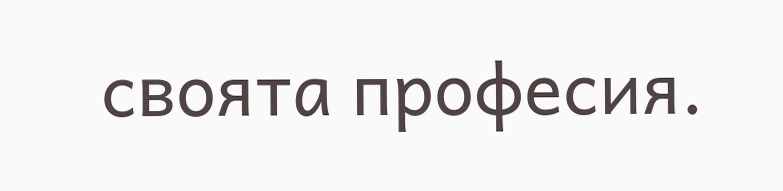своята професия.